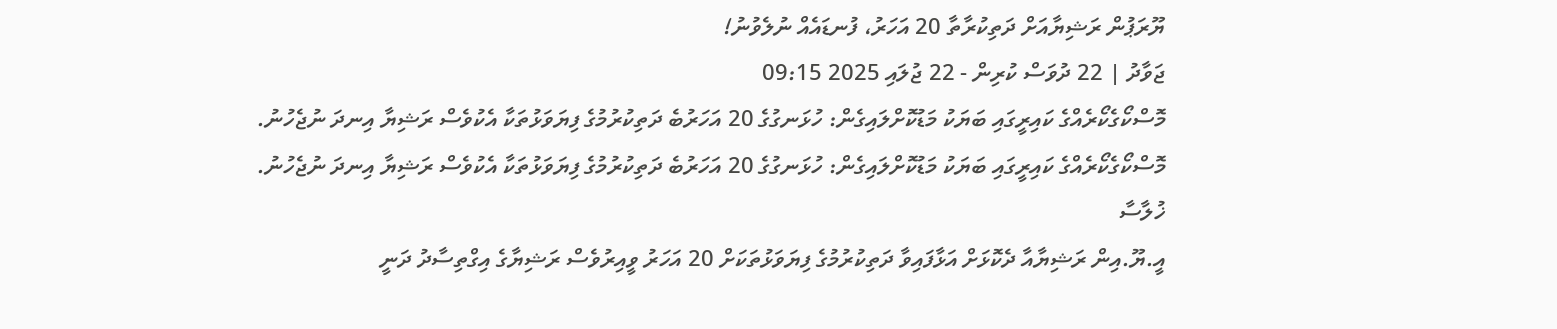ޔޫރަޕުން ރަޝިޔާއަށް ދަތިކުރާތާ 20 އަހަރު، ފުނޑައެއް ނުލެވުނު!
ޖަވާދު | 22 ދުވަސް ކުރިން - 22 ޖުލައި 2025 09:15
މޮސްކޯގެކޯރެއްގެ ކައިރީގައި ބަޔަކު މަޑުކޮށްލައިގެން: ހުޅަނގުގެ 20 އަހަރުބެ ދަތިކުރުމުގެ ފިޔަވަޅުތަކާ އެކުވެސް ރަޝިޔާ އިނދަ ނުޖެހުނު.
މޮސްކޯގެކޯރެއްގެ ކައިރީގައި ބަޔަކު މަޑުކޮށްލައިގެން: ހުޅަނގުގެ 20 އަހަރުބެ ދަތިކުރުމުގެ ފިޔަވަޅުތަކާ އެކުވެސް ރަޝިޔާ އިނދަ ނުޖެހުނު.
ޚުލާސާ
އީ.ޔޫ.އިން ރަޝިޔާއާ ދެކޮޅަށް އަޅާފައިވާ ދަތިކުރުމުގެ ފިޔަވަޅުތަކަށް 20 އަހަރު ވީއިރުވެސް ރަޝިޔާގެ އިގްތިސާދު ދަނީ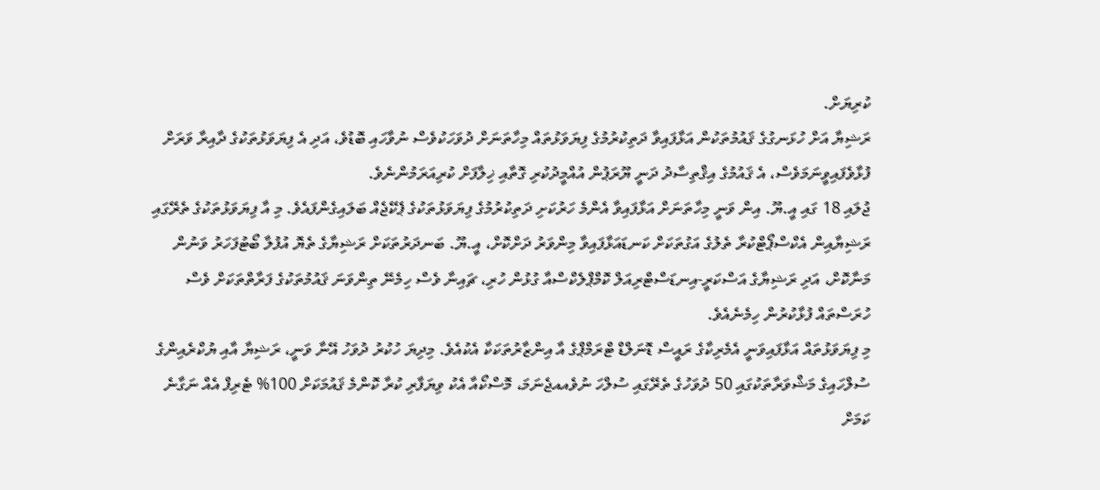ކުރިޔަށް.
ރަޝިޔާ އަށް ހުޅަނގުގެ ޤައުމުތަކުން އަޅާފައިވާ ދަތިކުރުމުގެ ފިޔަވަޅުތައް މިހާތަނަށް ދުވަހަކުވެސް ނުވާހައި ބޮޑުވެ، އަދި އެ ފިޔަވަޅުތަކުގެ ދާއިރާ ވަރަށް ފުޅާވެފައިވީނަމަވެސް، އެ ޤައުމުގެ އިޤްތިސާދު ދަނީ ޔޫރަޕުން އުއްމީދުކުރި ގޮތާއި ޚިލާފަށް ކުރިއަރަމުންނެވެ.
ޖުލައި 18 ގައި އީ.ޔޫ. އިން ވަނީ މިހާތަނަށް އަޅާފައިވާ އެންމެ ހަރުކަށި ދަތިކުރުމުގެ ފިޔަވަޅުތަކުގެ ޕެކޭޖެއް ބަލައިގެންފައެވެ. މި އާ ފިޔަވަޅުތަކުގެ ތެރޭގައި ރަޝިޔާއިން އެކްސްޕޯޓްކުރާ ތެލުގެ އަގުތަކަށް ކަނޑައަޅާފައިވާ މިންވަރު ދަށްކޮށް، އީ.ޔޫ. ބަނދަރުތަކަށް ރަޝިޔާގެ ތެޔޮ އުފުލާ ބޯޓުފަހަރު ވަނުން މަނާކޮށް، އަދި ރަޝިޔާގެ އަސްކަރީ-އިނޑަސްޓްރިއަލް ކޮމްޕްލެކްސްއާ ގުޅުން ހުރި، ޗައިނާ ވެސް ހިމެނޭ ތިންވަނަ ޤައުމުތަކުގެ ފަރާތްތަކަށް ވެސް ހުރަސްތައް ފުޅާކުރުން ހިމެނެއެވެ.
މި ފިޔަވަޅުތައް އަޅާފައިވަނީ އެމެރިކާގެ ރައީސް ޑޮނަލްޑް ޓްރަމްޕްގެ އާ އިންޒާރުތަކަކާ އެކުއެވެ. މިދިޔަ ހުކުރު ދުވަހު އޭނާ ވަނީ، ރަޝިޔާ އާއި ޔުކްރެއިންގެ ސުލްހައިގެ މަޝްވަރާތަކުގައި 50 ދުވަހުގެ ތެރޭގައި ސުލްހަ ނުވެއއޖެނަމަ، މޮސްކޯއާ އެކު ވިޔަފާރި ކުރާ ކޮންމެ ޤައުމަކަށް 100% ޓެރިފް އެއް ނަގާނެ ކަމަށް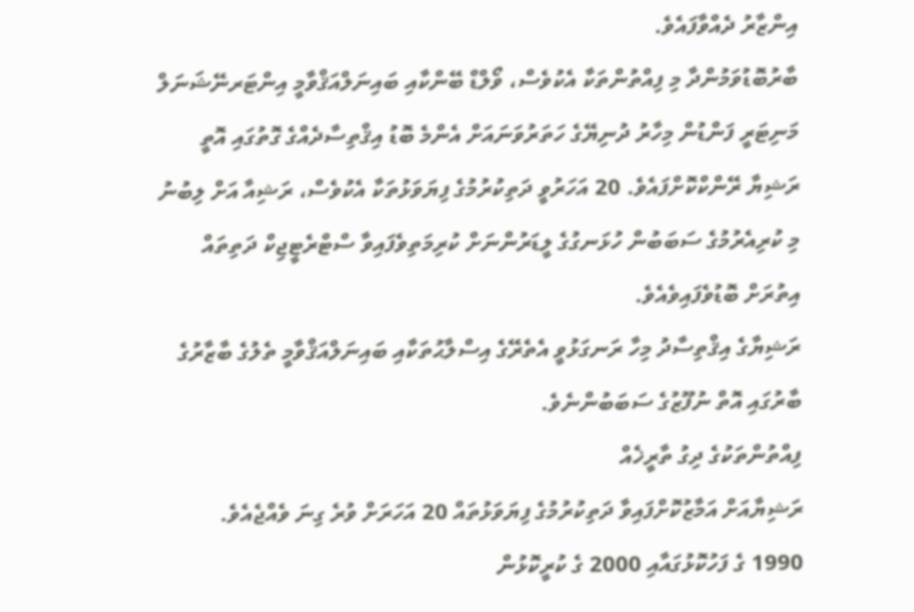އިންޒާރު ދެއްވާފައެވެ.
ބާރުބޮޑުވަމުންދާ މި ފިއްތުންތަކާ އެކުވެސް، ވޯލްޑް ބޭންކާއި ބައިނަލްއަޤްވާމީ އިންޓަރނޭޝަނަލް މަނިޓަރީ ފަންޑުން މިހާރު ދުނިޔޭގެ ހަތަރުވަނައަށް އެންމެ ބޮޑު އިޤްތިސާދެއްގެ ގޮތުގައި އޮތީ ރަޝިޔާ ރޭންކްކޮށްފައެވެ. 20 އަހަރުވީ ދަތިކުރުމުގެ ފިޔަވަޅުތަކާ އެކުވެސް، ރަޝިއާ އަށް ލިބުނު މި ކުރިއެރުމުގެ ސަބަބުން ހުޅަނގުގެ ލީޑަރުންނަށް ކުރިމަތިވެފައިވާ ސްޓްރެޓީޖިކް ދަތިތައް އިތުރަށް ބޮޑުވެފައިވެއެވެ.
ރަޝިޔާގެ އިޤްތިސާދު މިހާ ރަނގަޅުވީ އެތެރޭގެ އިސްލާޙުތަކާއި ބައިނަލްއަޤްވާމީ ތެލުގެ ބާޒާރުގެ ބާރުގައި އޮތް ނުފޫޒުގެ ސަބަބުންނެވެ.
ފިއްތުންތަކުގެ ދިގު ތާރީޚެއް
ރަޝިޔާއަށް އަމާޒުކޮށްފައިވާ ދަތިކުރުމުގެ ފިޔަވަޅުތައް 20 އަހަރަށް ވުރެ ގިނަ ވެއްޖެއެވެ.
1990 ގެ ފަހުކޮޅުގައާއި 2000 ގެ ކުރީކޮޅުން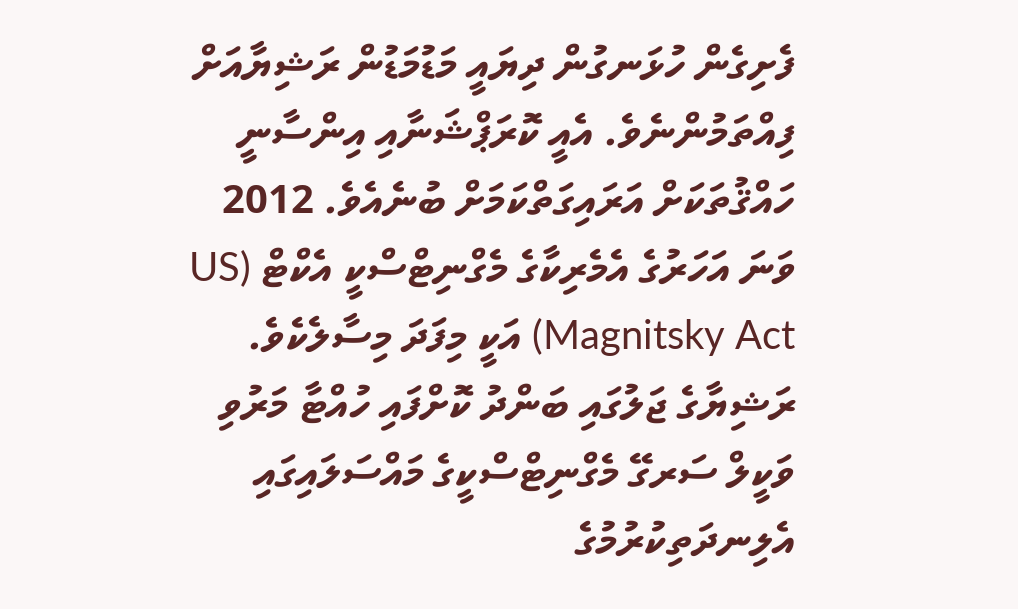ފެށިގެން ހުޅަނގުން ދިޔައީ މަޑުމަޑުން ރަޝިޔާއަށް ފިއްތަމުންނެވެ. އެއީ ކޮރަޕްޝަނާއި އިންސާނީ ހައްޤުތަކަށް އަރައިގަތްކަމަށް ބުނެއެވެ. 2012 ވަނަ އަހަރުގެ އެމެރިކާގެ މެގްނިޓްސްކީ އެކްޓް (US Magnitsky Act) އަކީ މިފަދަ މިސާލެކެވެ. ރަޝިޔާގެ ޖަލުގައި ބަންދު ކޮށްފައި ހުއްޓާ މަރުވި ވަކީލް ސަރގޭ މެގްނިޓްސްކީގެ މައްސަލައިގައި އެލިނދަތިކުރުމުގެ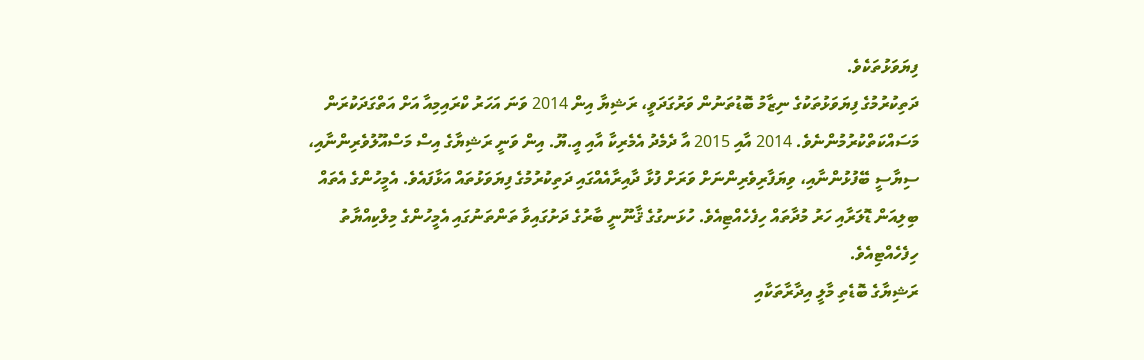ފިޔަވަޅުތަކެވެ.
ދަތިކުރުމުގެ ފިޔަވަޅުތަކުގެ ނިޒާމު ބޮޑުތަނުން ވަރުގަދަވީ، ރަޝިޔާ އިން 2014 ވަނަ އަހަރު ކްރައިމިއާ އަށް އަތްގަދަކުރަން މަސައްކަތްކުރުމުންނެވެ. 2014 އާއި 2015 އާ ދެމެދު އެމެރިކާ އާއި އީ.ޔޫ. އިން ވަނީ ރަޝިޔާގެ އިސް މަސްއޫލުވެރިންނާއި، ސިޔާސީ ބޭފުޅުންނާއި، ވިޔަފާރިވެރިންނަށް ވަރަށް ފުޅާ ދާއިރާއެއްގައި ދަތިކުރުމުގެ ފިޔަވަޅުތައް އަޅާފައެވެ. އެމީހުންގެ އެތައް ބިލިއަން ޑޮލަރާއި ހަރު މުދާތައް ހިފެހެއްޓިއެވެ. ހުޅަނގުގެ ޤާނޫނީ ބާރުގެ ދަށުގައިވާ ތަންތަނުގައި އެމީހުންގެ މިލްކިއްޔާތު ހިފެހެއްޓިއެވެ.
ރަޝިޔާގެ ބޮޑެތި މާލީ އިދާރާތަކާއި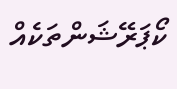ކޯޕަރޭޝަންތަކެއް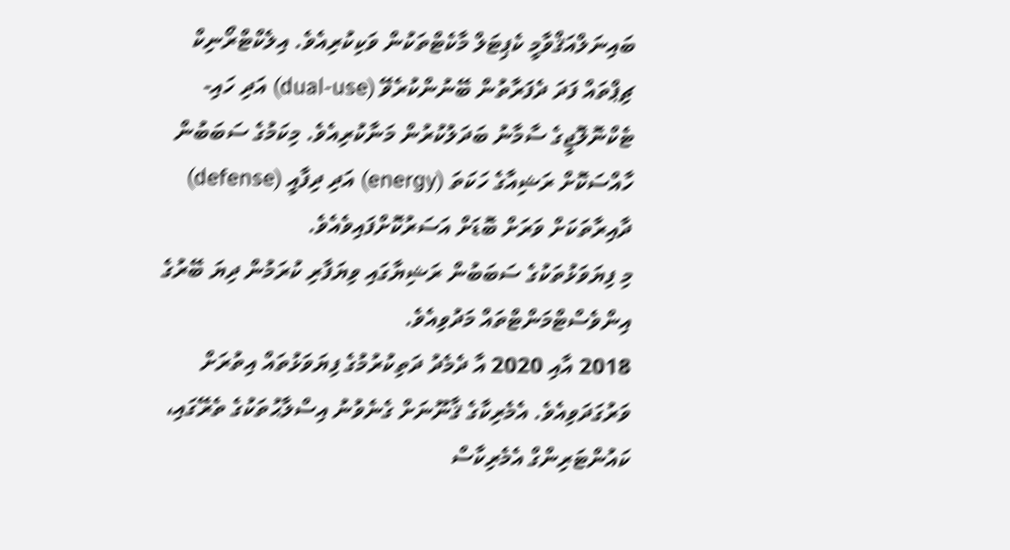ބައިނަލްއަޤްވާމީ ކެޕިޓަލް މާކެޓްތަކުން ވަކިކުރިއެވެ. އިލެކްޓްރޯނިކް ޗިޕްތައް ފަދަ ދެފަރާތުން ބޭނުންކުރެވޭ (dual-use) އަދި ހައި-ޓެކްނޮލޮޖީގެ ސާމާނު ބަދަލުކުރުން މަނާކުރިއެވެ. މިކަމުގެ ސަބަބުން ހާއްސަކޮށް ރަޝިއާގެ ހަކަތަ (energy) އަދި ދިފާއީ (defense) ދާއިރާތަކަށް ވަރަށް ބޮޑަށް އަސަރުކޮށްފައިވެއެވެ.
މި ފިޔަވަޅުތަކުގެ ސަބަބުން ރަޝިޔާގައި ވިޔަފާރި ކުރަމުން ދިޔަ ބޭރުގެ އިންވެސްޓްމަންޓްތައް މަދުވިއެވެ.
2018 އާއި 2020 އާ ދެމެދު ދަތިކުރުމުގެ ފިޔަވަޅުތައް އިތުރަށް ވަރުގަދަވިއެވެ. އެމެރިކާގެ ޤާނޫނަށް ގެނެވުނު އިސްލާޙުތަކުގެ ތެރޭގައި، ކައުންޓަރިންގް އެމެރިކާސް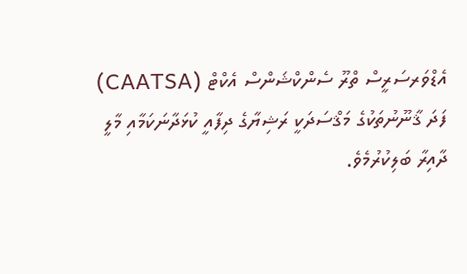އެޑްވަރސަރީސް ތްރޫ ސެންކްޝަންސް އެކްޓް (CAATSA) ފަދަ ޤާނޫނުތަކުގެ މަޤްސަދަކީ ރަޝިޔާގެ ދިފާއީ ކުޅަދާނަކަމާއި މާލީ ދާއިރާ ބަލިކުރުމެވެ.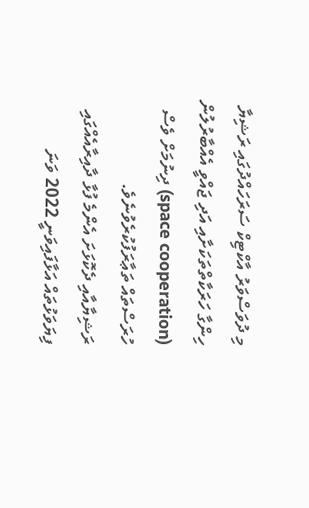މި ދުވަސްވަރު އާކްޓިކް ސަރަހައްދުގައި ރަޝިޔާ ހިންގާ ހަރަކާތްތަކަށާއި އަދި ޖައްވީ އެއްބާރުލުން (space cooperation) ދިނުމަށް ވެސް ހުރަސްތައް ތަޢާރަފުކުރެވުނެވެ.
ރަޝިޔާއާއި ދެކޮޅަށަ އެންމެ ފުޅާ ދާއިރާއެއްގައި ފިޔަވަޅުތައް އަޅާފައިވަނީ 2022 ވަނަ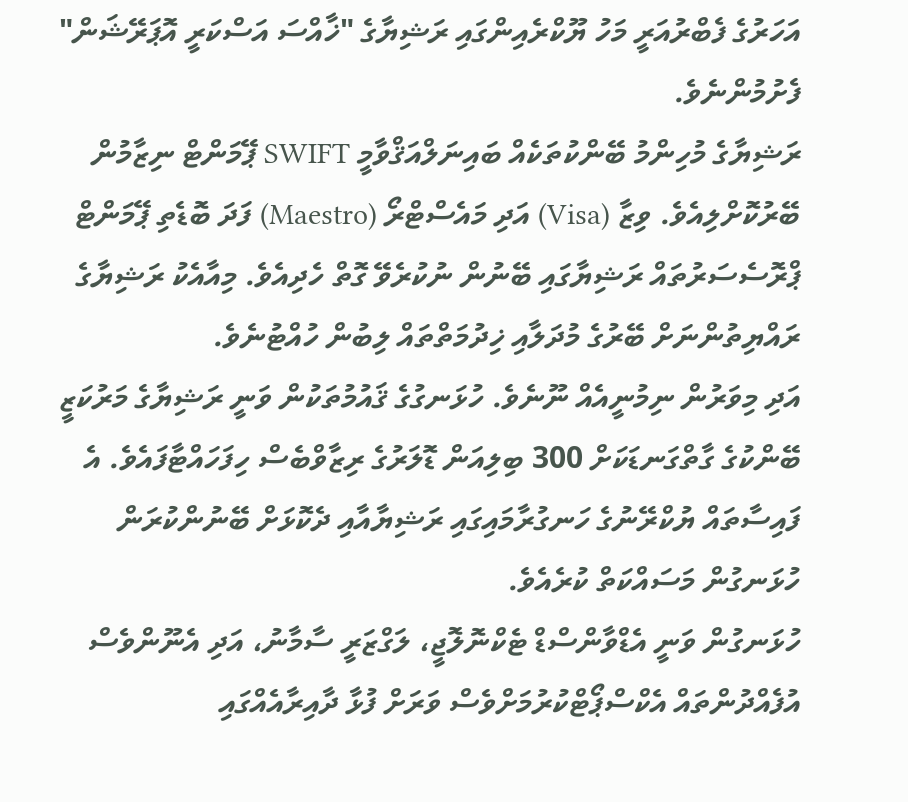އަހަރުގެ ފެބްރުއަރީ މަހު ޔޫކްރެއިންގައި ރަޝިޔާގެ "ޚާއްސަ އަސްކަރީ އޮޕަރޭޝަން" ފެށުމުންނެވެ.
ރަޝިޔާގެ މުހިންމު ބޭންކުތަކެއް ބައިނަލްއަޤްވާމީ SWIFT ޕޭމަންޓް ނިޒާމުން ބޭރުކޮށްލިއެވެ. ވިޒާ (Visa) އަދި މައެސްޓްރޯ (Maestro) ފަދަ ބޮޑެތި ޕޭމަންޓް ޕްރޮސެސަރުތައް ރަޝިޔާގައި ބޭނުން ނުކުރެވޭ ގޮތް ހެދިއެވެ. މިއާއެކު ރަޝިޔާގެ ރައްޔިތުންނަށް ބޭރުގެ މުދަލާއި ޚިދުމަތްތައް ލިބުން ހުއްޓުނެވެ.
އަދި މިވަރުން ނިމުނީއެއް ނޫނެވެ. ހުޅަނގުގެ ޤައުމުތަކުން ވަނީ ރަޝިޔާގެ މަރުކަޒީ ބޭންކުގެ ގާތްގަނޑަކަށް 300 ބިލިއަން ޑޮލަރުގެ ރިޒާވްބެސް ހިފަހައްޓާފައެވެ. އެ ފައިސާތައް ޔުކްރޭނުގެ ހަނގުރާމައިގައި ރަޝިޔާއާއި ދެކޮޅަށް ބޭނުންކުރަން ހުޅަނގުން މަސައްކަތް ކުރެއެވެ.
ހުޅަނގުން ވަނީ އެޑްވާންސްޑް ޓެކްނޮލޮޖީ، ލަގްޒަރީ ސާމާނު، އަދި އެނޫންވެސް އުފެއްދުންތައް އެކްސްޕޯޓްކުރުމަށްވެސް ވަރަށް ފުޅާ ދާއިރާއެއްގައި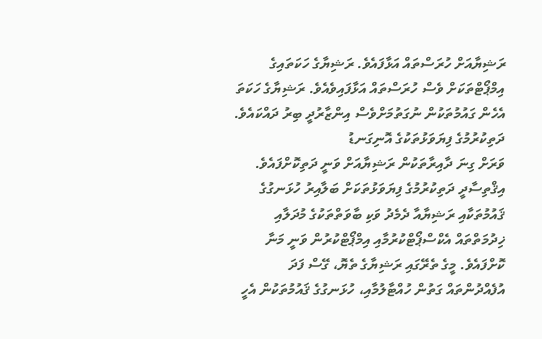ރަޝިޔާއަށް ހުރަސްތައް އަޅާފައެވެ. ރަޝިޔާގެ ހަކަތައިގެ އިމްޕޯޓްތަކަށް ވެސް ހުރަސްތައް އަޅާފައިވެއެވެ. ރަޝިޔާގެ ހަކަތަ އެހެން ގައުމުތަކުން ނުގަތުމަށްވެސް އިންޒާރުދީ ބިރު ދައްކައެވެ.
ދަތިކުރުމުގެ ފިޔަވަޅުތަކުގެ އޮނިގަނޑު
ވަރަށް ގިނަ ދާއިރާތަކުން ރަޝިޔާއަށް ވަނީ ދަތިކޮށްފައެވެ. އިޤްތިސާދީ ދަތިކުރުމުގެ ފިޔަވަޅުތަކަށް ބަލާއިރު ހުޅަނގުގެ ޤައުމުތަކާއި ރަޝިޔާއާ ދެމެދު ވަކި ބާވަތްތަކުގެ މުދަލާއި ޚިދުމަތްތައް އެކްސްޕޯޓްކުރުމާއި އިމްޕޯޓްކުރުން ވަނީ މަނާ ކޮށްފައެވެ. މީގެ ތެރޭގައި ރަޝިޔާގެ ތެޔޮ، ގޭސް ފަދަ އުފެއްދުންތައް ގަތުން ހުއްޓާލުމާއި، ހުޅަނގުގެ ޤައުމުތަކުން އެހީ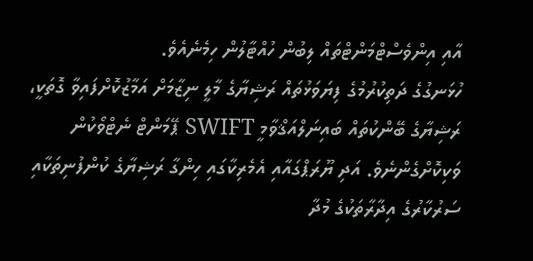އާއި އިންވެސްޓްމަންޓްތައް ލިބުން ހުއްޓާލުން ހިމެނެއެވެ.
ހުޅަނގުގެ ދަތިކުރުމުގެ ފިޔަވަޅުތައް ރަޝިޔާގެ މާލީ ނިޒާމަށް އަމާޒުކޮށްފައިވާ ގޮތަކީ، ރަޝިޔާގެ ބޭންކުތައް ބައިނަލްއަޤްވާމީ SWIFT ޕޭމަންޓް ނެޓްވޯކުން ވަކިކޮށްގެންނެވެ. އަދި ޔޫރަޕްގައާއި އެމެރިކާގައި ހިންގާ ރަޝިޔާގެ ކުންފުނިތަކާއި ސަރުކާރުގެ އިދާރާތަކުގެ މުދާ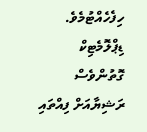ހިފެހެއްޓުމެވެ.
ޑިޕްލޮމެޓިކް ގޮތުންވެސް ރަޝިޔާއަށް ފިއްތައި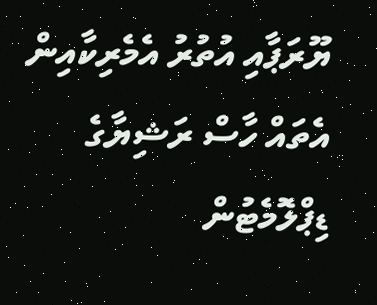ޔޫރަޕާއި އުތުރު އެމެރިކާއިން އެތައް ހާސް ރަޝިޔާގެ ޑިޕްލޮމެޓުން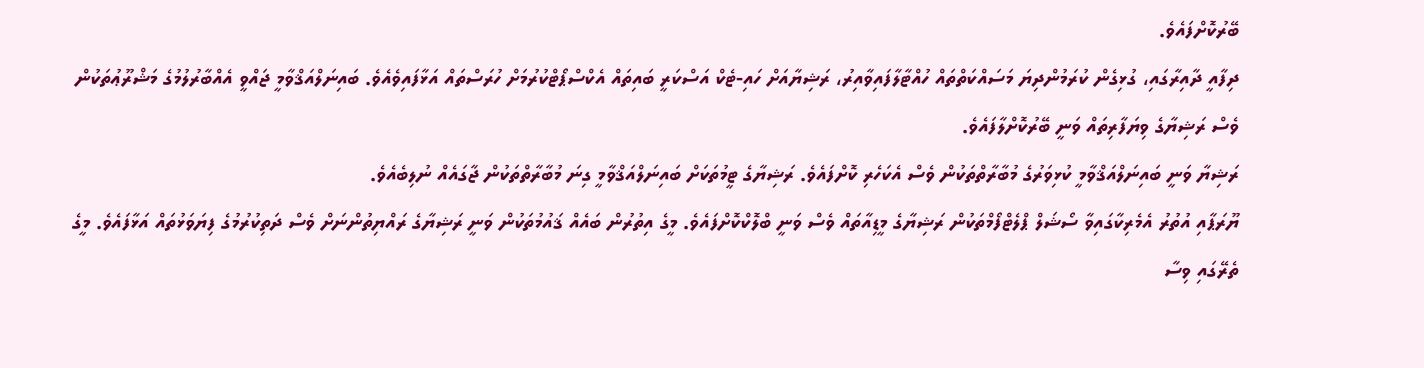ބޭރުކޮށްފައެވެ.
ދިފާއީ ދާއިރާގައި، ގުޅިގެން ކުރަމުންދިޔަ މަސައްކަތްތައް ހުއްޓާލާފައިވާއިރު، ރަޝިޔާއަށް ހައި-ޓެކް އަސްކަރީ ބައިތައް އެކްސްޕޯޓްކުރުމަށް ހުރަސްތައް އަޅާފައިވެއެވެ. ބައިނަލްއަޤްވާމީ ޖައްވީ އެއްބާރުލުމުގެ މަޝްރޫޢުތަކުން ވެސް ރަޝިޔާގެ ވިޔަފާރިތައް ވަނީ ބޭރުކޮށްލާފައެވެ.
ރަޝިޔާ ވަނީ ބައިނަލްއަޤްވާމީ ކުޅިވަރުގެ މުބާރާތްތަކުން ވެސް އެކަހެރި ކޮށްފައެވެ. ރަޝިޔާގެ ޓީމުތަކަށް ބައިނަލްއަޤްވާމީ ގިނަ މުބާރާތްތަކުން ޖާގައެއް ނުލިބެއެވެ.
ޔޫރަޕާއި އުތުރު އެމެރިކާގައިވާ ސޯޝަލް ޕްލެޓްފޯމްތަކުން ރަޝިޔާގެ މީޑިއާތައް ވެސް ވަނީ ބްލޮކްކޮށްފައެވެ. މީގެ އިތުރުން ބައެއް ޤައުމުތަކުން ވަނީ ރަޝިޔާގެ ރައްޔިތުންނަށް ވެސް ދަތިކުރުމުގެ ފިޔަވަޅުތައް އަޅާފައެވެ. މީގެ ތެރޭގައި ވިސާ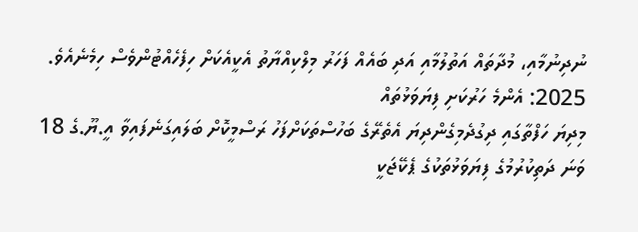ނުދިނުމާއި، މުދާތައް އަތުލުމާއި އަދި ބައެއް ފަހަރު މިލްކިއްޔާތު އެކީއެކަށް ހިފެހެއްޓުންވެސް ހިމެނެއެވެ.
2025: އެންމެ ހަރުކަށި ފިޔަވަޅުތައް
މިދިޔަ ހަފްތާގައި ދިގުދެމިގެންދިޔަ އެތެރޭގެ ބަހުސްތަކަށްފަހު ރަސްމީކޮށް ބަލައިގަނެފައިވާ އީ.ޔޫ.ގެ 18 ވަނަ ދަތިކުރުމުގެ ފިޔަވަޅުތަކުގެ ޕެކޭޖަކީ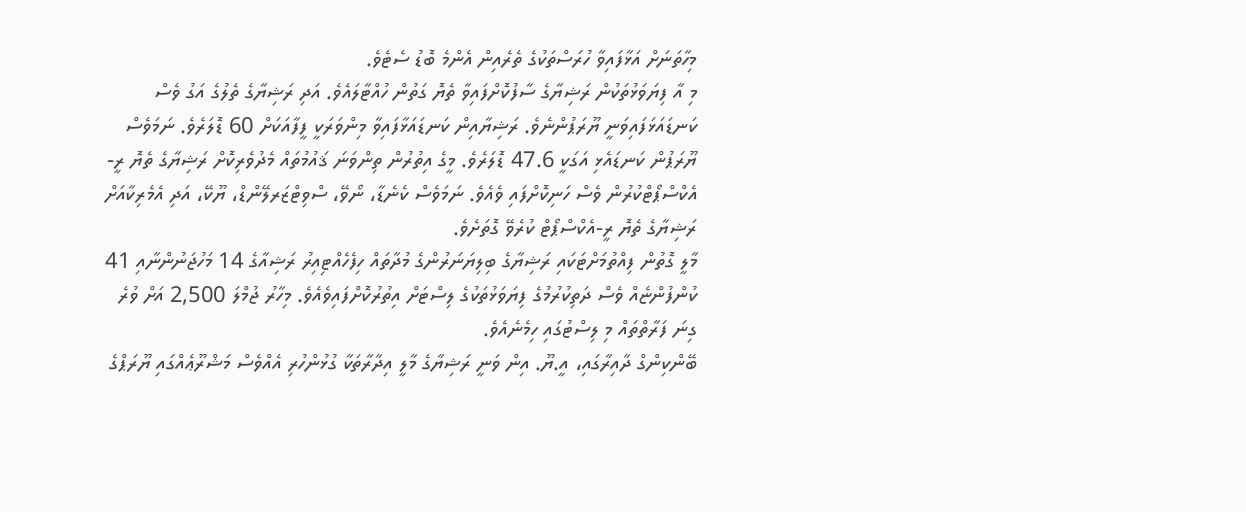މިހާތަނަށް އަޅާފައިވާ ހުރަސްތަކުގެ ތެރެއިން އެންމެ ބޮޑު ސެޓެވެ.
މި އާ ފިޔަވަޅުތަކުން ރަޝިޔާގެ ސާފުކޮށްފައިވާ ތެޔޮ ގަތުން ހުއްޓާލައެވެ. އަދި ރަޝިޔާގެ ތެލުގެ އަގު ވެސް ކަނޑައަޅަފައިވަނީ ޔޫރަޕުންނެވެ. ރަޝިޔާއިން ކަނޑައަޅާފައިވާ މިންވަރަކީ ފީފާއަކަށް 60 ޑޮލަރެވެ. ނަމަވެސް ޔޫރަޕުން ކަނޑައެޅި އަގަކީ 47.6 ޑޮލަރެވެ. މީގެ އިތުރުން ތިންވަނަ ޤައުމުތައް މެދުވެރިކޮށް ރަޝިޔާގެ ތެޔޮ ރީ-އެކްސްޕޯޓްކުރުން ވެސް ހަނިކޮށްފައި ވެއެވެ. ނަމަވެސް ކެނެޑާ، ނޯވޭ، ސްވިޓްޒަރލޭންޑް، ޔޫކޭ، އަދި އެމެރިކާއަށް ރަޝިޔާގެ ތެޔޮ ރީ-އެކްސްޕޯޓް ކުރެވޭ ގޮތަށެވެ.
މާލީ ގޮތުން ފިއްތުމަށްޓަކައި ރަޝިޔާގެ ބިލިޔަނަރުންގެ މުދާތައް ހިފެހެއްޓިއިރު ރަޝިއާގެ 14 މަހުޖަނުންނާއި 41 ކުންފުންޏެއް ވެސް ދަތިކުރުމުގެ ފިޔަވަޅުތަކުގެ ލިސްޓަށް އިތުރުކޮށްފައިވެއެވެ. މިހާރު ޖުމްލަ 2,500 އަށް ވުރެ ގިނަ ފަރާތްތައް މި ލިސްޓުގައި ހިމެނެއެވެ.
ބޭންކިންގް ދާއިރާގައި، އީ.ޔޫ. އިން ވަނީ ރަޝިޔާގެ މާލީ އިދާރާތަކާ ގުޅުންހުރި އެއްވެސް މަޝްރޫޢެއްގައި ޔޫރަޕްގެ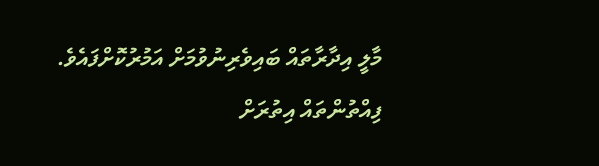މާލީ އިދާރާތައް ބައިވެރިނުވުމަށް އަމުރުކޮށްފައެވެ.
ފިއްތުންތައް އިތުރަށް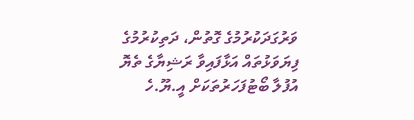ވަރުގަދަކުރުމުގެ ގޮތުން، ދަތިކުރުމުގެ ފިޔަވަޅުތައް އަޅާފައިވާ ރަޝިޔާގެ ތެޔޮ އުފުލާ ބޯޓުފަހަރުތަކަށް އީ.ޔޫ.ހެ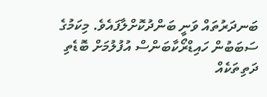ބަނދަރުތައް ވަނީ ބަންދުކޮށްލާފައެވެ. މިކަމުގެ ސަބަބުން ހައިޑްރޯކާބަންސް އުފުލުމަށް ބޮޑެތި ދަތިތަކެއް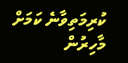ކުރިމަތިވާނެ ކަމަށް މާހިރުން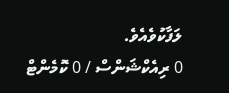ލަފާކުވެއެވެ.
0 ރިއެކްޝަންސް / 0 ކޮމެންޓް